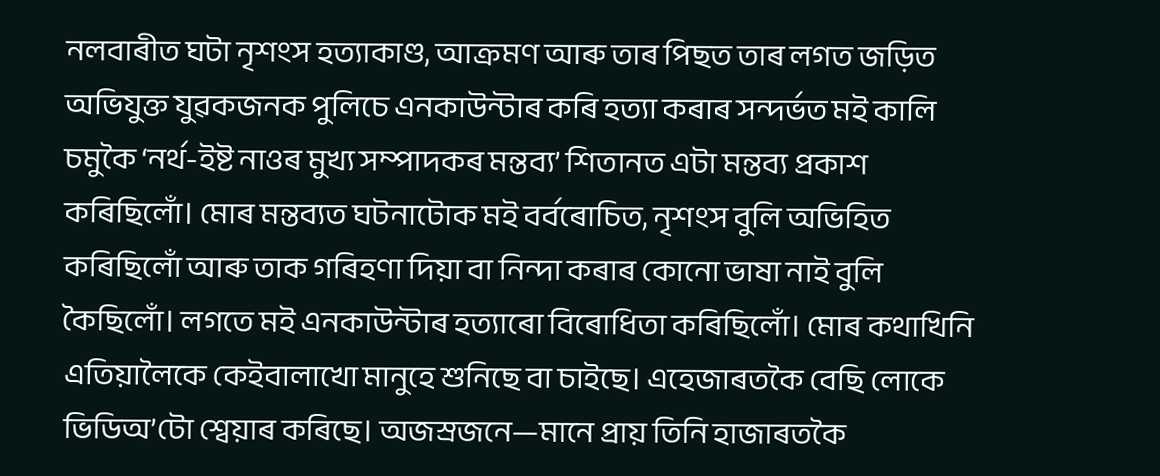নলবাৰীত ঘটা নৃশংস হত্যাকাণ্ড, আক্ৰমণ আৰু তাৰ পিছত তাৰ লগত জড়িত অভিযুক্ত যুৱকজনক পুলিচে এনকাউন্টাৰ কৰি হত্যা কৰাৰ সন্দৰ্ভত মই কালি চমুকৈ ‘নৰ্থ-ইষ্ট নাওৰ মুখ্য সম্পাদকৰ মন্তব্য’ শিতানত এটা মন্তব্য প্ৰকাশ কৰিছিলোঁ। মোৰ মন্তব্যত ঘটনাটোক মই বৰ্বৰোচিত, নৃশংস বুলি অভিহিত কৰিছিলোঁ আৰু তাক গৰিহণা দিয়া বা নিন্দা কৰাৰ কোনো ভাষা নাই বুলি কৈছিলোঁ। লগতে মই এনকাউন্টাৰ হত্যাৰো বিৰোধিতা কৰিছিলোঁ। মোৰ কথাখিনি এতিয়ালৈকে কেইবালাখো মানুহে শুনিছে বা চাইছে। এহেজাৰতকৈ বেছি লোকে ভিডিঅ’টো শ্বেয়াৰ কৰিছে। অজস্ৰজনে—মানে প্ৰায় তিনি হাজাৰতকৈ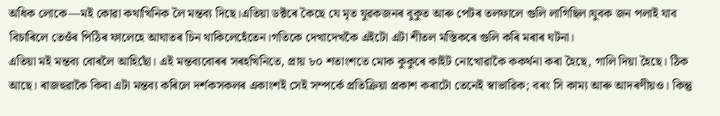অধিক লোকে—মই কোৱা কথাখিনিক লৈ মন্তব্য দিছে।এতিয়া ডক্টৰে কৈছে যে মৃত যুৱকজনৰ বুকুত আৰু পেটৰ তলফালে গুলি লাগিছিল।যুবক জন পলাই যাব বিচাৰিলে তেওঁৰ পিঠিৰ ফালেহে আঘাতৰ চিন থাকিলেহেঁতেন।গতিকে দেখাদেখকৈ এইটো এটা শীতল মস্তিকৰে গুলি কৰি মৰাৰ ঘটনা।
এতিয়া মই মন্তব্য বোৰলৈ আহিছোঁ। এই মন্তব্যবোৰৰ সৰহখিনিতে, প্ৰায় ৮০ শতাংশতে মোক কুকুৰে কাইট নোখোৱাকৈ ককৰ্থনা কৰা হৈছে, গালি দিয়া হৈছে। ঠিক আছে। ৰাজহুৱাকৈ কিবা এটা মন্তব্য কৰিলে দৰ্শকসকলৰ একাংশই সেই সম্পৰ্কে প্ৰতিক্ৰিয়া প্ৰকাশ কৰাটো তেনেই স্বাভাৱিক; বৰং সি কাম্য আৰু আদৰণীয়ও। কিন্তু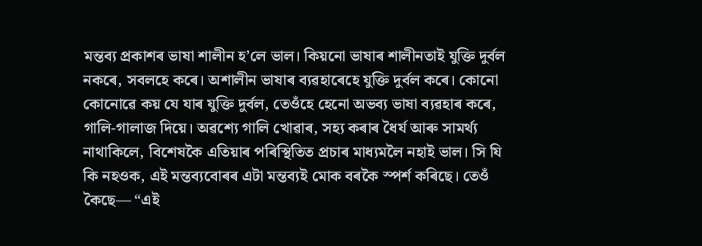মন্তব্য প্ৰকাশৰ ভাষা শালীন হ’লে ভাল। কিয়নো ভাষাৰ শালীনতাই যুক্তি দুৰ্বল নকৰে, সবলহে কৰে। অশালীন ভাষাৰ ব্যৱহাৰেহে যুক্তি দুৰ্বল কৰে। কোনো কোনোৱে কয় যে যাৰ যুক্তি দুৰ্বল, তেওঁহে হেনো অভব্য ভাষা ব্যৱহাৰ কৰে, গালি-গালাজ দিয়ে। অৱশ্যে গালি খোৱাৰ, সহ্য কৰাৰ ধৈৰ্য আৰু সামৰ্থ্য নাথাকিলে, বিশেষকৈ এতিয়াৰ পৰিস্থিতিত প্ৰচাৰ মাধ্যমলৈ নহাই ভাল। সি যি কি নহওক, এই মন্তব্যবোৰৰ এটা মন্তব্যই মোক বৰকৈ স্পৰ্শ কৰিছে। তেওঁ কৈছে— “এই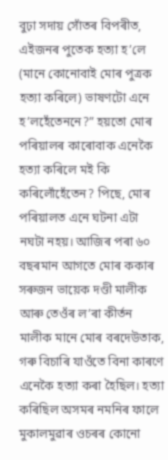বুঢ়া সদায় সোঁতৰ বিপৰীত, এইজনৰ পুতেক হত্যা হ’লে (মানে কোনোবাই মোৰ পুত্ৰক হত্যা কৰিলে) ভাষণটো এনে হ’লহেঁতেননে?” হয়তো মোৰ পৰিয়ালৰ কাৰোবাক এনেকৈ হত্যা কৰিলে মই কি কৰিলোঁহেঁতেন? পিছে, মোৰ পৰিয়ালত এনে ঘটনা এটা নঘটা নহয়। আজিৰ পৰা ৬০ বছৰমান আগতে মোৰ ককাৰ সৰুজন ভায়েক দণ্ডী মালীক আৰু তেওঁৰ ল’ৰা কীৰ্তন মালীক মানে মোৰ বৰদেউতাক, গৰু বিচাৰি যাওঁতে বিনা কাৰণে এনেকৈ হত্যা কৰা হৈছিল। হত্যা কৰিছিল অসমৰ নমনিৰ ফালে মুকালমুৱাৰ ওচৰৰ কোনো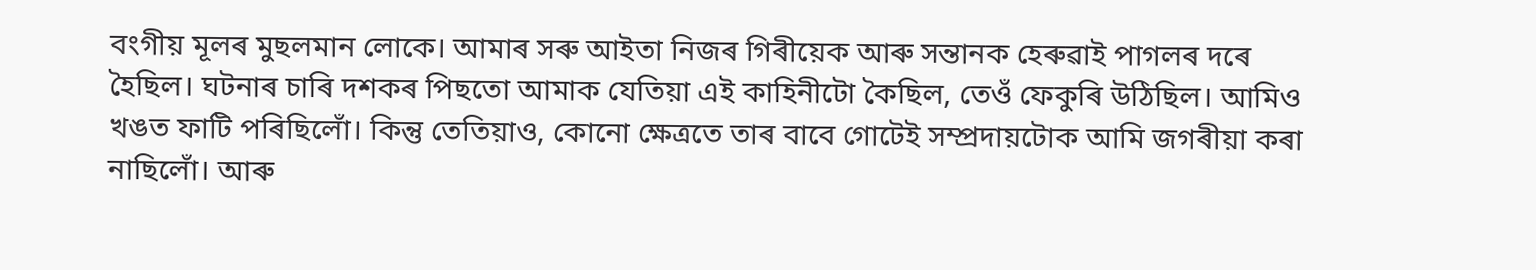বংগীয় মূলৰ মুছলমান লোকে। আমাৰ সৰু আইতা নিজৰ গিৰীয়েক আৰু সন্তানক হেৰুৱাই পাগলৰ দৰে হৈছিল। ঘটনাৰ চাৰি দশকৰ পিছতো আমাক যেতিয়া এই কাহিনীটো কৈছিল, তেওঁ ফেকুৰি উঠিছিল। আমিও খঙত ফাটি পৰিছিলোঁ। কিন্তু তেতিয়াও, কোনো ক্ষেত্ৰতে তাৰ বাবে গোটেই সম্প্ৰদায়টোক আমি জগৰীয়া কৰা নাছিলোঁ। আৰু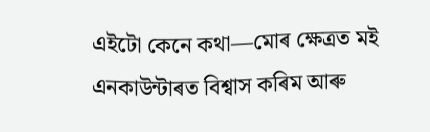এইটো কেনে কথা—মোৰ ক্ষেত্ৰত মই এনকাউন্টাৰত বিশ্বাস কৰিম আৰু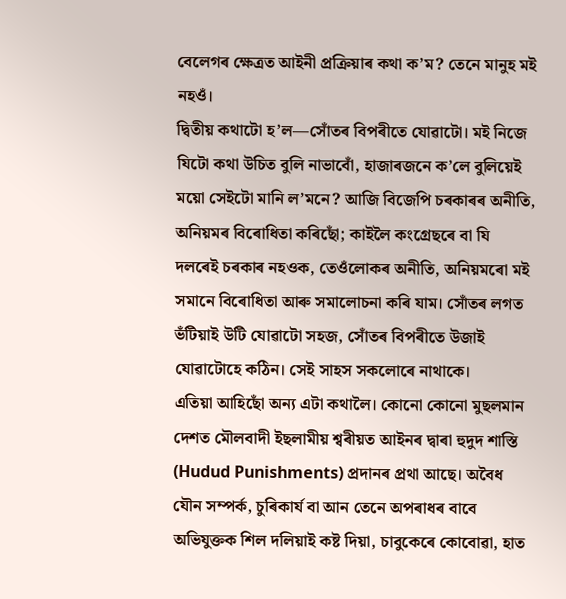বেলেগৰ ক্ষেত্ৰত আইনী প্ৰক্ৰিয়াৰ কথা ক’ম? তেনে মানুহ মই নহওঁ।
দ্বিতীয় কথাটো হ’ল—সোঁতৰ বিপৰীতে যোৱাটো। মই নিজে যিটো কথা উচিত বুলি নাভাবোঁ, হাজাৰজনে ক’লে বুলিয়েই ময়ো সেইটো মানি ল’মনে? আজি বিজেপি চৰকাৰৰ অনীতি, অনিয়মৰ বিৰোধিতা কৰিছোঁ; কাইলৈ কংগ্ৰেছৰে বা যি দলৰেই চৰকাৰ নহওক, তেওঁলোকৰ অনীতি, অনিয়মৰো মই সমানে বিৰোধিতা আৰু সমালোচনা কৰি যাম। সোঁতৰ লগত ভঁটিয়াই উটি যোৱাটো সহজ, সোঁতৰ বিপৰীতে উজাই যোৱাটোহে কঠিন। সেই সাহস সকলোৰে নাথাকে।
এতিয়া আহিছোঁ অন্য এটা কথালৈ। কোনো কোনো মুছলমান দেশত মৌলবাদী ইছলামীয় শ্বৰীয়ত আইনৰ দ্বাৰা হুদুদ শাস্তি (Hudud Punishments) প্ৰদানৰ প্ৰথা আছে। অবৈধ যৌন সম্পৰ্ক, চুৰিকাৰ্য বা আন তেনে অপৰাধৰ বাবে অভিযুক্তক শিল দলিয়াই কষ্ট দিয়া, চাবুকেৰে কোবোৱা, হাত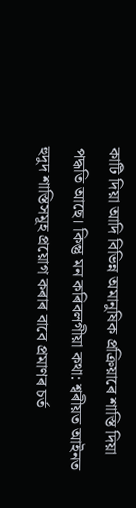কাটি দিয়া আদি বিভিন্ন অমানুষিক প্ৰক্ৰিয়াৰে শাস্তি দিয়া পদ্ধতি আছে। কিন্তু মন কৰিবলগীয়া কথা: শ্বৰীয়ত আইনত হুদুদ শাস্তিসমূহ প্ৰয়োগ কৰাৰ বাবে প্ৰমাণৰ চৰ্ত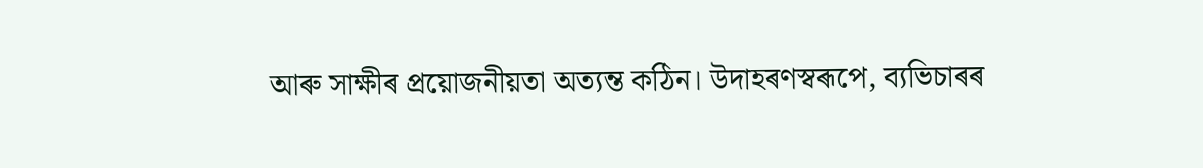আৰু সাক্ষীৰ প্ৰয়োজনীয়তা অত্যন্ত কঠিন। উদাহৰণস্বৰূপে, ব্যভিচাৰৰ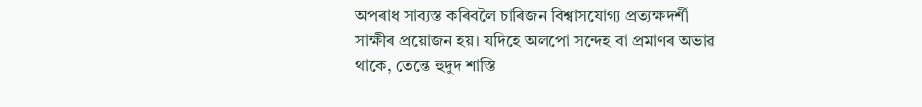অপৰাধ সাব্যস্ত কৰিবলৈ চাৰিজন বিশ্বাসযোগ্য প্ৰত্যক্ষদৰ্শী সাক্ষীৰ প্ৰয়োজন হয়। যদিহে অলপো সন্দেহ বা প্ৰমাণৰ অভাৱ থাকে, তেন্তে হুদুদ শাস্তি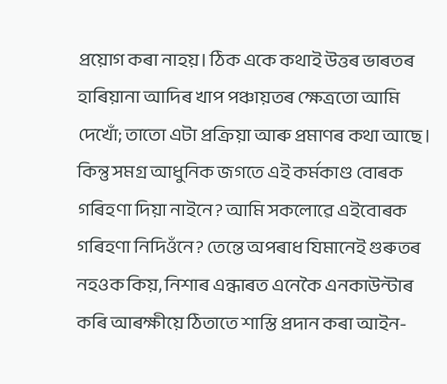প্ৰয়োগ কৰা নাহয়। ঠিক একে কথাই উত্তৰ ভাৰতৰ হাৰিয়ানা আদিৰ খাপ পঞ্চায়তৰ ক্ষেত্ৰতো আমি দেখোঁ; তাতো এটা প্ৰক্ৰিয়া আৰু প্ৰমাণৰ কথা আছে। কিন্তু সমগ্ৰ আধুনিক জগতে এই কৰ্মকাণ্ড বোৰক গৰিহণা দিয়া নাইনে? আমি সকলোৱে এইবোৰক গৰিহণা নিদিওঁনে? তেন্তে অপৰাধ যিমানেই গুৰুতৰ নহওক কিয়, নিশাৰ এন্ধাৰত এনেকৈ এনকাউন্টাৰ কৰি আৰক্ষীয়ে ঠিতাতে শাস্তি প্ৰদান কৰা আইন-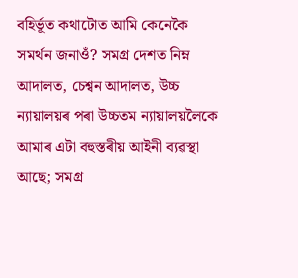বহিৰ্ভূত কথাটোত আমি কেনেকৈ সমৰ্থন জনাওঁ? সমগ্ৰ দেশত নিম্ন আদালত, চেশ্বন আদালত, উচ্চ ন্যায়ালয়ৰ পৰা উচ্চতম ন্যায়ালয়লৈকে আমাৰ এটা বহুস্তৰীয় আইনী ব্যৱস্থা আছে; সমগ্ৰ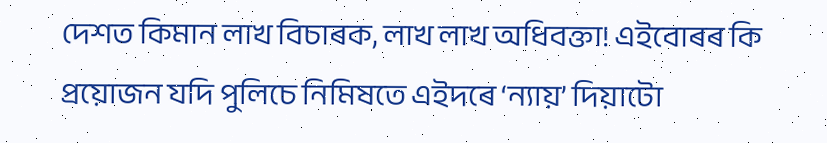দেশত কিমান লাখ বিচাৰক, লাখ লাখ অধিবক্তা! এইবোৰৰ কি প্ৰয়োজন যদি পুলিচে নিমিষতে এইদৰে ‘ন্যায়’ দিয়াটো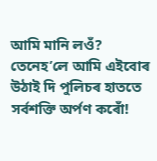আমি মানি লওঁ? তেনেহ’লে আমি এইবোৰ উঠাই দি পুলিচৰ হাততে সৰ্বশক্তি অৰ্পণ কৰোঁ!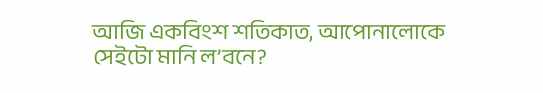আজি একবিংশ শতিকাত, আপোনালোকে সেইটো মানি ল’বনে?